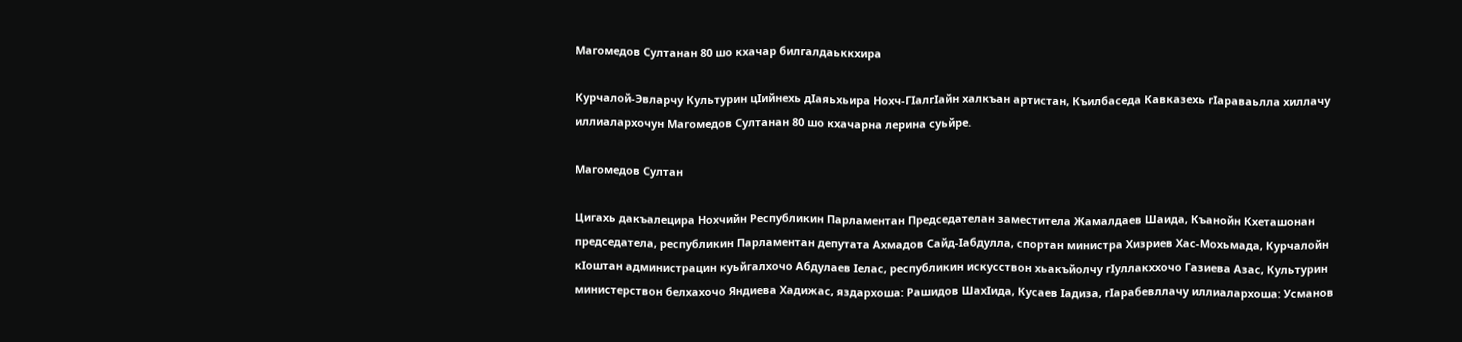Магомедов Султанан 80 шо кхачар билгалдаьккхира

Курчалой-Эвларчу Культурин цIийнехь дIаяьхьира Нохч-ГIалгIайн халкъан артистан, Къилбаседа Кавказехь гIараваьлла хиллачу иллиалархочун Магомедов Султанан 80 шо кхачарна лерина суьйре.

Магомедов Султан

Цигахь дакъалецира Нохчийн Республикин Парламентан Председателан заместитела Жамалдаев Шаида, Къанойн Кхеташонан председатела, республикин Парламентан депутата Ахмадов Сайд-Iабдулла, спортан министра Хизриев Хас-Мохьмада, Курчалойн кIоштан администрацин куьйгалхочо Абдулаев Iелас, республикин искусствон хьакъйолчу гIуллакххочо Газиева Азас, Культурин министерствон белхахочо Яндиева Хадижас, яздархоша: Рашидов ШахIида, Кусаев Iадиза, гIарабевллачу иллиалархоша: Усманов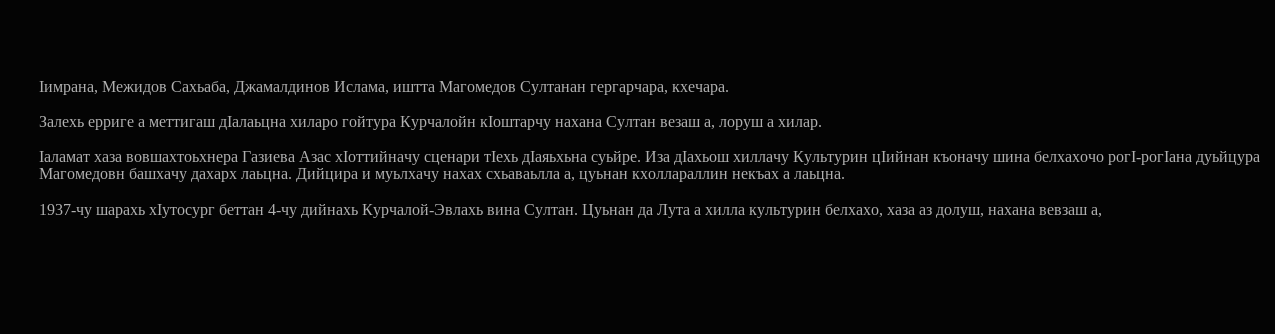Iимрана, Межидов Сахьаба, Джамалдинов Ислама, иштта Магомедов Султанан гергарчара, кхечара.

Залехь ерриге а меттигаш дIалаьцна хиларо гойтура Курчалойн кIоштарчу нахана Султан везаш а, лоруш а хилар.

Iаламат хаза вовшахтоьхнера Газиева Азас хIоттийначу сценари тIехь дIаяьхьна суьйре. Иза дIахьош хиллачу Культурин цIийнан къоначу шина белхахочо рогI-рогIана дуьйцура Магомедовн башхачу дахарх лаьцна. Дийцира и муьлхачу нахах схьаваьлла а, цуьнан кхоллараллин некъах а лаьцна.

1937-чу шарахь хIутосург беттан 4-чу дийнахь Курчалой-Эвлахь вина Султан. Цуьнан да Лута а хилла культурин белхахо, хаза аз долуш, нахана вевзаш а,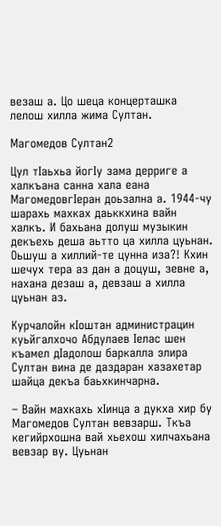везаш а. Цо шеца концерташка лелош хилла жима Султан.

Магомедов Султан2

Цул тIаьхьа йогIу зама дерриге а халкъана санна хала еана МагомедовгIеран доьзална а. 1944-чу шарахь махках даьккхина вайн халкъ. И бахьана долуш музыкин декъехь деша аьтто ца хилла цуьнан. Оьшуш а хиллий-те цунна иза?! Кхин шечух тера аз дан а доцуш, зевне а, нахана дезаш а, девзаш а хилла цуьнан аз.

Курчалойн кIоштан администрацин куьйгалхочо Абдулаев Iелас шен къамел дIадолош баркалла элира Султан вина де даздаран хазахетар шайца декъа баьхкинчарна.

– Вайн махкахь хIинца а дукха хир бу Магомедов Султан вевзарш. Ткъа кегийрхошна вай хьехош хилчахьана вевзар ву. Цуьнан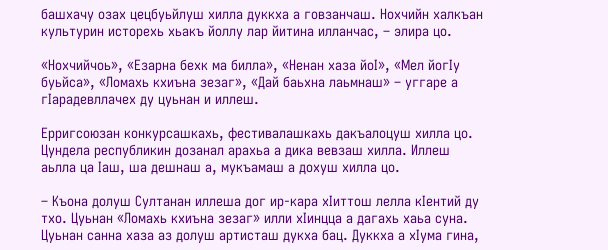башхачу озах цецбуьйлуш хилла дуккха а говзанчаш. Нохчийн халкъан культурин исторехь хьакъ йоллу лар йитина илланчас, – элира цо.

«Нохчийчоь», «Езарна бехк ма билла», «Ненан хаза йоI», «Мел йогIу буьйса», «Ломахь кхиъна зезаг», «Дай баьхна лаьмнаш» – уггаре а гIарадевллачех ду цуьнан и иллеш.

Ерригсоюзан конкурсашкахь, фестивалашкахь дакъалоцуш хилла цо. Цундела республикин дозанал арахьа а дика вевзаш хилла. Иллеш аьлла ца Iаш, ша дешнаш а, мукъамаш а дохуш хилла цо.

– Къона долуш Султанан иллеша дог ир-кара хIиттош лелла кIентий ду тхо. Цуьнан «Ломахь кхиъна зезаг» илли хIинцца а дагахь хаьа суна. Цуьнан санна хаза аз долуш артисташ дукха бац. Дуккха а хIума гина,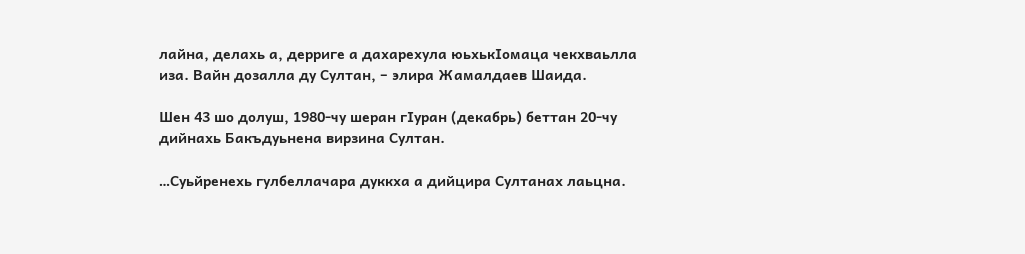лайна, делахь а, дерриге а дахарехула юьхькIомаца чекхваьлла иза. Вайн дозалла ду Султан, – элира Жамалдаев Шаида.

Шен 43 шо долуш, 1980-чу шеран гIуран (декабрь) беттан 20-чу дийнахь Бакъдуьнена вирзина Султан.

…Суьйренехь гулбеллачара дуккха а дийцира Султанах лаьцна.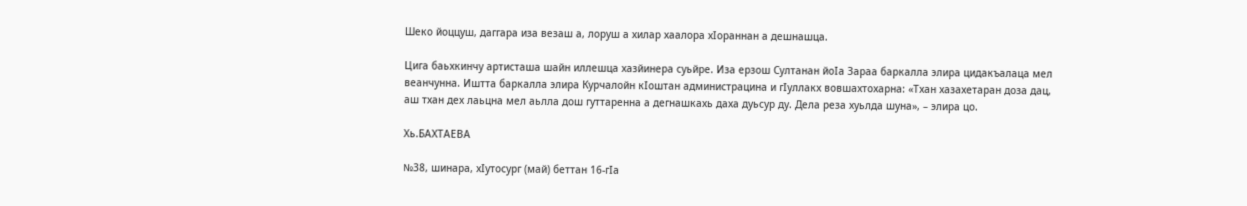Шеко йоццуш, даггара иза везаш а, лоруш а хилар хаалора хIораннан а дешнашца.

Цига баьхкинчу артисташа шайн иллешца хазйинера суьйре. Иза ерзош Султанан йоIа Зараа баркалла элира цидакъалаца мел веанчунна. Иштта баркалла элира Курчалойн кIоштан администрацина и гIуллакх вовшахтохарна: «Тхан хазахетаран доза дац, аш тхан дех лаьцна мел аьлла дош гуттаренна а дегнашкахь даха дуьсур ду. Дела реза хуьлда шуна», – элира цо.

Хь.БАХТАЕВА

№38, шинара, хIутосург (май) беттан 16-гIа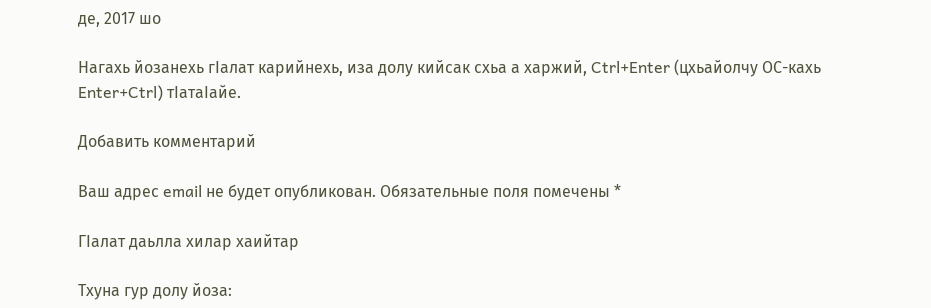де, 2017 шо

Нагахь йозанехь гIалат карийнехь, иза долу кийсак схьа а харжий, Ctrl+Enter (цхьайолчу ОС-кахь Enter+Ctrl) тIатаIайе.

Добавить комментарий

Ваш адрес email не будет опубликован. Обязательные поля помечены *

ГIалат даьлла хилар хаийтар

Тхуна гур долу йоза: